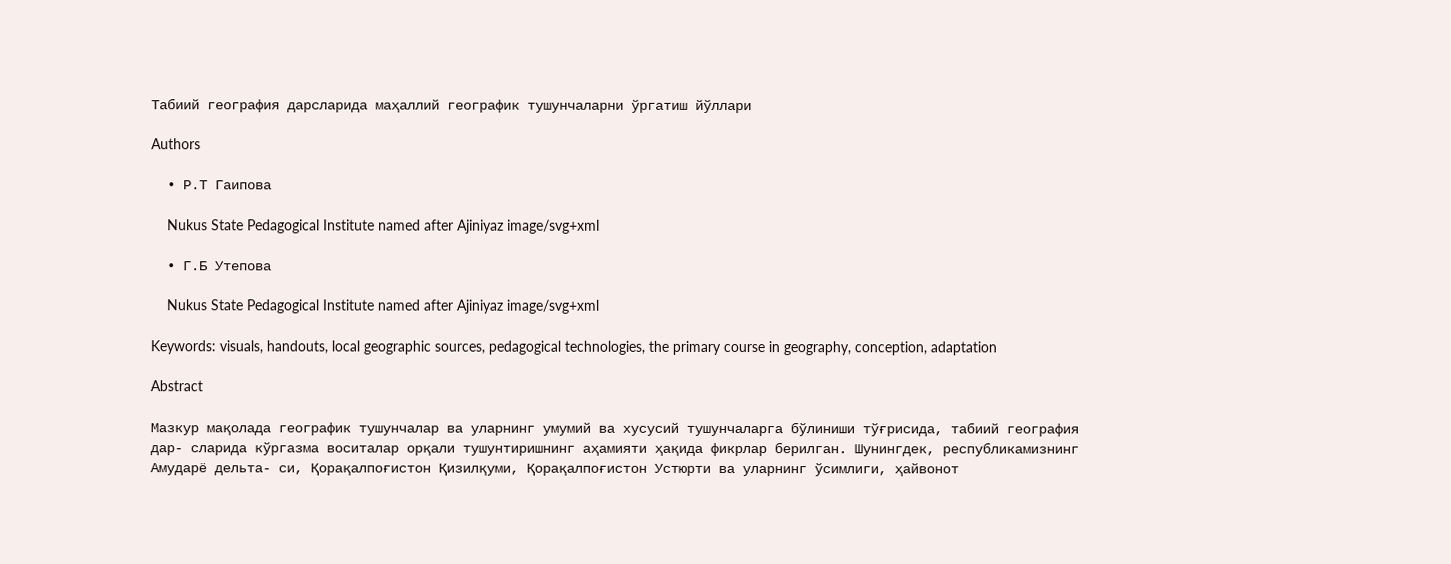Табиий география дарсларида маҳаллий географик тушунчаларни ўргатиш йўллари

Authors

  • Р.Т Гаипова

    Nukus State Pedagogical Institute named after Ajiniyaz image/svg+xml

  • Г.Б Утепова

    Nukus State Pedagogical Institute named after Ajiniyaz image/svg+xml

Keywords: visuals, handouts, local geographic sources, pedagogical technologies, the primary course in geography, conception, adaptation

Abstract

Мазкур мақолада географик тушунчалар ва уларнинг умумий ва хусусий тушунчаларга бўлиниши тўғрисида, табиий география дар- сларида кўргазма воситалар орқали тушунтиришнинг аҳамияти ҳақида фикрлар берилган. Шунингдек, республикамизнинг Амударё дельта- си, Қорақалпоғистон Қизилқуми, Қорақалпоғистон Устюрти ва уларнинг ўсимлиги, ҳайвонот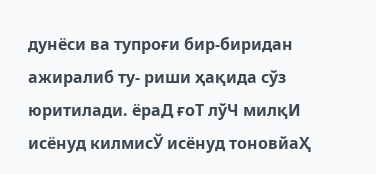дунёси ва тупроғи бир-биридан ажиралиб ту- риши ҳақида сўз юритилади. ёраД ғоТ лўЧ милқИ исёнуд килмисЎ исёнуд тоновйаҲ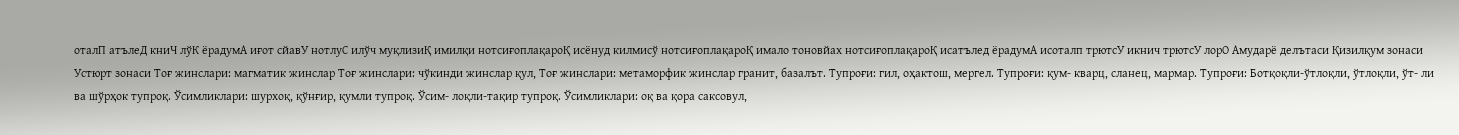оталП атълеД книЧ лўК ёрадумА иғот сйавУ нотлуС илўч муқлизиҚ имилқи нотсиғоплақароҚ исёнуд килмисў нотсиғоплақароҚ имало тоновйах нотсиғоплақароҚ исатълед ёрадумА исоталп трютсУ икнич трютсУ лорО Амударё делътаси Қизилқум зонаси Устюрт зонаси Тоғ жинслари: магматик жинслар Тоғ жинслари: чўкинди жинслар қул, Тоғ жинслари: метаморфик жинслар гранит, базалът. Тупроғи: гил, оҳактош, мергел. Тупроғи: қум- кварц, сланец, мармар. Тупроғи: Ботқоқли-ўтлоқли, ўтлоқли, ўт- ли ва шўрҳок тупроқ. Ўсимликлари: шурхоқ, қўнғир, қумли тупроқ. Ўсим- лоқли-тақир тупроқ. Ўсимликлари: оқ ва қора саксовул,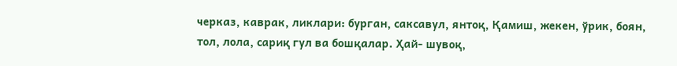черказ, каврак, ликлари: бурган, саксавул, янтоқ, Қамиш, жекен, ўрик, боян, тол, лола, сариқ гул ва бошқалар. Ҳай- шувоқ,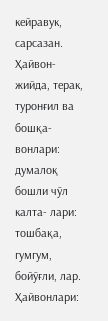кейравук, сарсазан. Ҳайвон- жийда, терак, туронғил ва бошқа- вонлари: думалоқ бошли чўл калта- лари: тошбақа, гумгум, бойўғли, лар. Ҳайвонлари: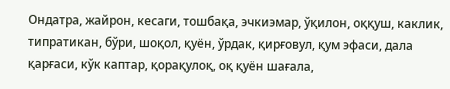Ондатра, жайрон, кесаги, тошбақа, эчкиэмар, ўқилон, оққуш, каклик, типратикан, бўри, шоқол, қуён, ўрдак, қирғовул, қум эфаси, дала қарғаси, кўк каптар, қорақулоқ, оқ қуён шағала,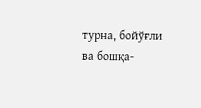турна, бойўғли ва бошқа-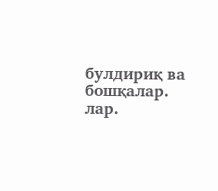булдириқ ва бошқалар. лар.